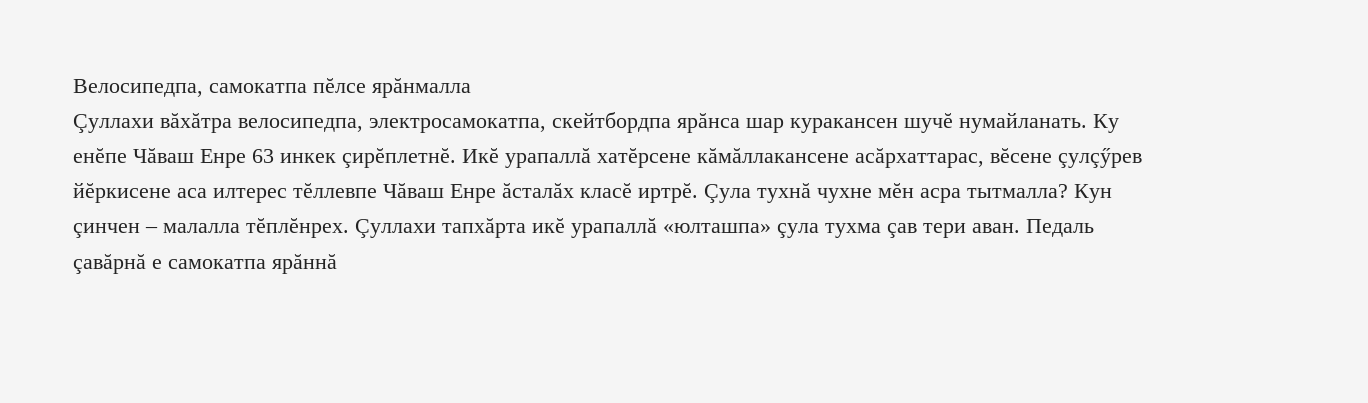Велосипедпа, самокатпа пĕлсе ярăнмалла
Çуллахи вăхăтра велосипедпа, электросамокатпа, скейтбордпа ярăнса шар куракансен шучĕ нумайланать. Ку енĕпе Чăваш Енре 63 инкек çирĕплетнĕ. Икĕ урапаллă хатĕрсене кăмăллакансене асăрхаттарас, вĕсене çулçӳрев йĕркисене аса илтерес тĕллевпе Чăваш Енре ăсталăх класĕ иртрĕ. Çула тухнă чухне мĕн асра тытмалла? Кун çинчен – малалла тĕплĕнрех. Çуллахи тапхăрта икĕ урапаллă «юлташпа» çула тухма çав тери аван. Педаль çавăрнă е самокатпа ярăннă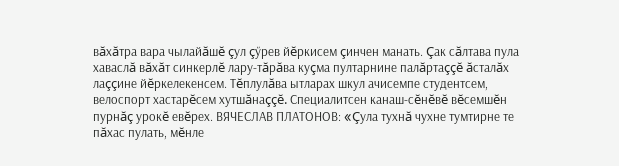вăхăтра вара чылайăшĕ çул çӳрев йĕркисем çинчен манать. Çак сăлтава пула хаваслă вăхăт синкерлĕ лару-тăрăва куçма пултарнине палăртаççĕ ăсталăх лаççине йĕркелекенсем. Тĕплулăва ытларах шкул ачисемпе студентсем, велоспорт хастарĕсем хутшăнаççĕ. Специалитсен канаш-сĕнĕвĕ вĕсемшĕн пурнăç урокĕ евĕрех. ВЯЧЕСЛАВ ПЛАТОНОВ: «Çула тухнă чухне тумтирне те пăхас пулать, мĕнле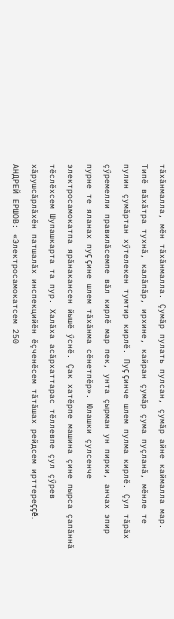тăхăнмалла, мĕн тăхăнмалла. Çумăр пулать пулсан, çумăр айне каймалла мар. Типĕ вăхăтра тухнă, калăпăр, ирхине, кайран çумăр çума пуçланă, мĕнле те пулин çумăртан хӳтелекен тумтир кирлĕ. Пуç çинче шлем пулма кирлĕ. Çул тăрăх çӳремелли правилăсемпе вăл кирлĕ мар пек, унта çырман ун пирки, анчах эпир пурне те яланах пуç çине шлем тăхăнма сĕнетпĕр». Юлашки çулсенче электросамокатпа ярăнакансен йышĕ ӳснĕ. Çак хатĕрпе машина çине пырса çапăннă тĕслĕхсем Шупашкарта та пур. Халăха асăрхаттарас тĕллевпе çул çӳрев хăрушсăрлăхĕн патшалăх инспекцийĕн ĕçченĕсем тăтăшах рейдсем ирттереççĕ. АНДРЕЙ ЕРШОВ: «Электросамокатсем 250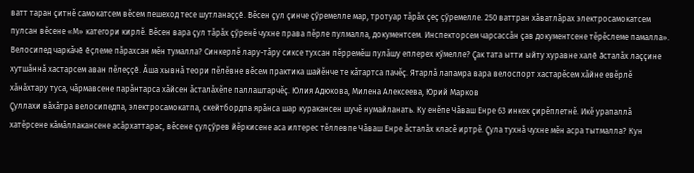ватт таран çитнĕ самокатсем вĕсем пешеход тесе шутланаççĕ. Вĕсен çул çинче çӳремелле мар, тротуар тăрăх çеç çӳремелле. 250 ваттран хăватлăрах электросамокатсем пулсан вĕсене «М» категори кирлĕ. Вĕсен вара çул тăрăх çӳренĕ чухне права пĕрле пулмалла, документсем. Инспекторсем чарсассăн çав документсене тĕрĕслеме памалла». Велосипед чаркăчĕ ĕçлеме пăрахсан мĕн тумалла? Синкерлĕ лару-тăру сиксе тухсан пĕрремĕш пулăшу еплерех кӳмелле? Çак тата ытти ыйту хуравне халĕ ăсталăх лаççине хутшăннă хастарсем аван пĕлеççĕ. Ăша хывнă теори пĕлĕвне вĕсем практика шайĕнче те кăтартса пачĕç. Ятарлă лапамра вара велоспорт хастарĕсем хăйне евĕрлĕ хăнăхтару туса, чăрмавсене парăнтарса хăйсен ăсталăхĕпе паллаштарчĕç. Юлия Адюкова, Милена Алексеева, Юрий Марков
Çуллахи вăхăтра велосипедпа, электросамокатпа, скейтбордпа ярăнса шар куракансен шучĕ нумайланать. Ку енĕпе Чăваш Енре 63 инкек çирĕплетнĕ. Икĕ урапаллă хатĕрсене кăмăллакансене асăрхаттарас, вĕсене çулçӳрев йĕркисене аса илтерес тĕллевпе Чăваш Енре ăсталăх класĕ иртрĕ. Çула тухнă чухне мĕн асра тытмалла? Кун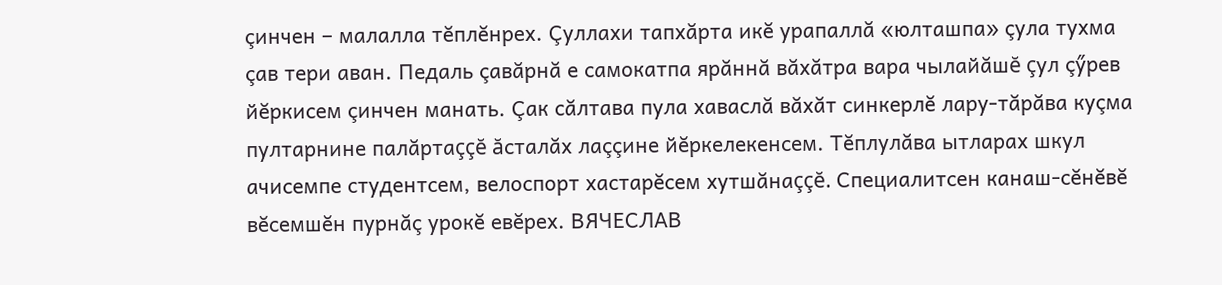çинчен – малалла тĕплĕнрех. Çуллахи тапхăрта икĕ урапаллă «юлташпа» çула тухма çав тери аван. Педаль çавăрнă е самокатпа ярăннă вăхăтра вара чылайăшĕ çул çӳрев йĕркисем çинчен манать. Çак сăлтава пула хаваслă вăхăт синкерлĕ лару-тăрăва куçма пултарнине палăртаççĕ ăсталăх лаççине йĕркелекенсем. Тĕплулăва ытларах шкул ачисемпе студентсем, велоспорт хастарĕсем хутшăнаççĕ. Специалитсен канаш-сĕнĕвĕ вĕсемшĕн пурнăç урокĕ евĕрех. ВЯЧЕСЛАВ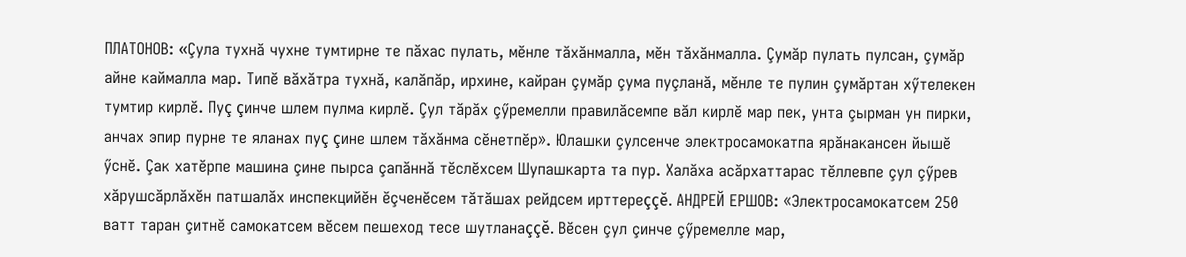ПЛАТОНОВ: «Çула тухнă чухне тумтирне те пăхас пулать, мĕнле тăхăнмалла, мĕн тăхăнмалла. Çумăр пулать пулсан, çумăр айне каймалла мар. Типĕ вăхăтра тухнă, калăпăр, ирхине, кайран çумăр çума пуçланă, мĕнле те пулин çумăртан хӳтелекен тумтир кирлĕ. Пуç çинче шлем пулма кирлĕ. Çул тăрăх çӳремелли правилăсемпе вăл кирлĕ мар пек, унта çырман ун пирки, анчах эпир пурне те яланах пуç çине шлем тăхăнма сĕнетпĕр». Юлашки çулсенче электросамокатпа ярăнакансен йышĕ ӳснĕ. Çак хатĕрпе машина çине пырса çапăннă тĕслĕхсем Шупашкарта та пур. Халăха асăрхаттарас тĕллевпе çул çӳрев хăрушсăрлăхĕн патшалăх инспекцийĕн ĕçченĕсем тăтăшах рейдсем ирттереççĕ. АНДРЕЙ ЕРШОВ: «Электросамокатсем 250 ватт таран çитнĕ самокатсем вĕсем пешеход тесе шутланаççĕ. Вĕсен çул çинче çӳремелле мар,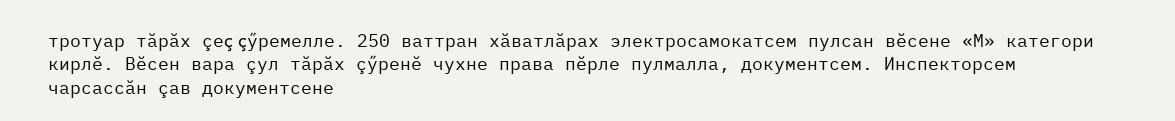тротуар тăрăх çеç çӳремелле. 250 ваттран хăватлăрах электросамокатсем пулсан вĕсене «М» категори кирлĕ. Вĕсен вара çул тăрăх çӳренĕ чухне права пĕрле пулмалла, документсем. Инспекторсем чарсассăн çав документсене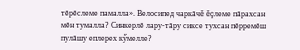тĕрĕслеме памалла». Велосипед чаркăчĕ ĕçлеме пăрахсан мĕн тумалла? Синкерлĕ лару-тăру сиксе тухсан пĕрремĕш пулăшу еплерех кӳмелле?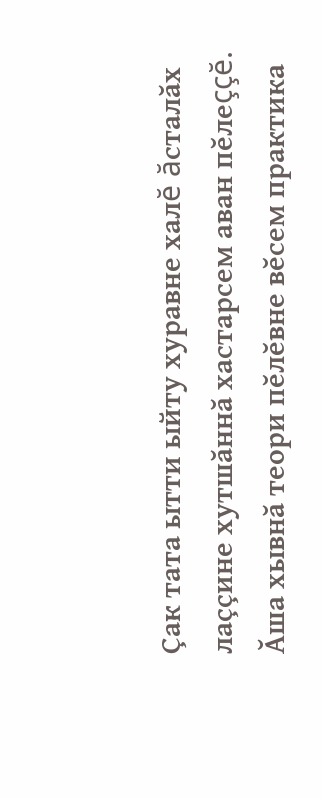Çак тата ытти ыйту хуравне халĕ ăсталăх лаççине хутшăннă хастарсем аван пĕлеççĕ. Ăша хывнă теори пĕлĕвне вĕсем практика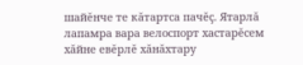шайĕнче те кăтартса пачĕç. Ятарлă лапамра вара велоспорт хастарĕсем хăйне евĕрлĕ хăнăхтару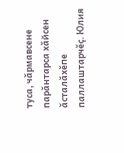туса, чăрмавсене парăнтарса хăйсен ăсталăхĕпе паллаштарчĕç. Юлия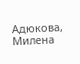Адюкова, Милена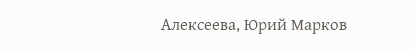Алексеева, Юрий Марков